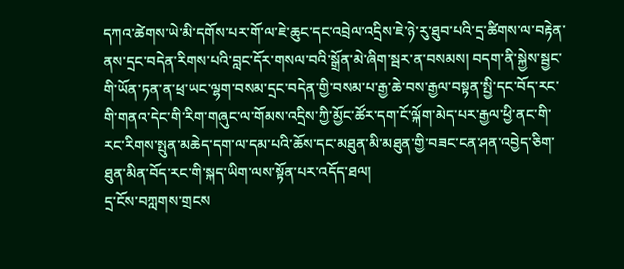དཀའ་ཚེགས་ཡེ་མི་དགོས་པར་གོ་ལ་ཇེ་ཆུང་དང་འབྲེལ་འདྲིས་ཇེ་ཉེ་རུ་ཐུབ་པའི་དྲ་ཚིགས་ལ་བརྟེན་ནས་དྲང་བདེན་རིགས་པའི་བླང་དོར་གསལ་བའི་སྒྲོན་མེ་ཞིག་སྦར་ན་བསམས། བདག་ནི་སྐྱེས་སྦྱང་གི་ཡོན་ཏན་ན་ཕྲ་ཡང་ལྷག་བསམ་དྲང་བདེན་གྱི་བསམ་པ་རྒྱ་ཆེ་བས་རྒྱལ་བསྟན་སྤྱི་དང་བོད་རང་གི་གནའ་དེང་གི་རིག་གཞུང་ལ་གོམས་འདྲིས་ཀྱི་མྱོང་ཚོར་དག་ངོ་ལྐོག་མེད་པར་རྒྱལ་ཕྱི་ནང་གི་རང་རིགས་སྤུན་མཆེད་དག་ལ་དམ་པའི་ཆོས་དང་མཐུན་མི་མཐུན་གྱི་བཟང་ངན་ཤན་འབྱེད་ཅིག་ཐུན་མིན་བོད་རང་གི་སྐད་ཡིག་ལས་སྟོན་པར་འདོད་ཐལ།
དྲ་ངོས་བཀླགས་གྲངས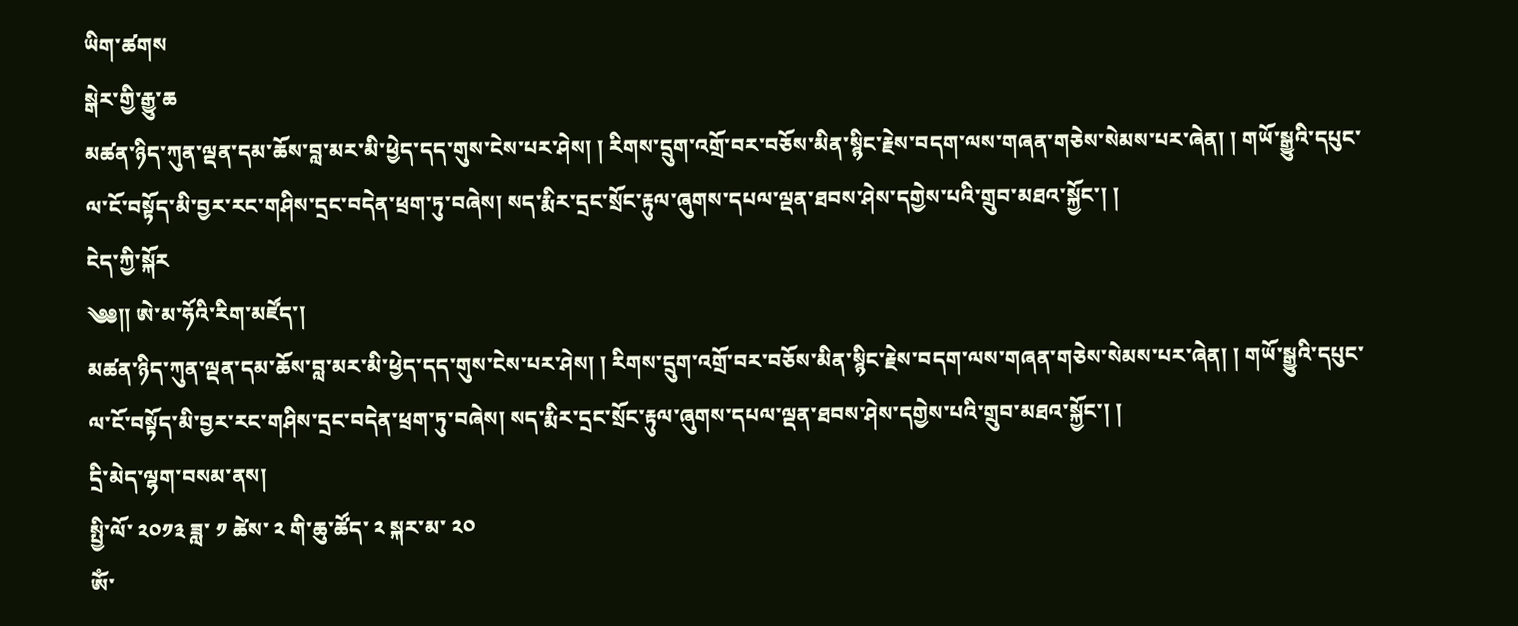ཡིག་ཚགས
སྒེར་གྱི་རྒྱུ་ཆ
མཚན་ཉིད་ཀུན་ལྡན་དམ་ཆོས་བླ་མར་མི་ཕྱེད་དད་གུས་ངེས་པར་ཤེས། ། རིགས་དྲུག་འགྲོ་བར་བཅོས་མིན་སྙིང་རྗེས་བདག་ལས་གཞན་གཅེས་སེམས་པར་ཞེན། ། གཡོ་སྒྱུའི་དཔུང་ལ་ངོ་བསྟོད་མི་བྱར་རང་གཤིས་དྲང་བདེན་ཕྲག་ཏུ་བཞེས། སད་རྨིར་དྲང་སྲོང་རྟུལ་ཞུགས་དཔལ་ལྡན་ཐབས་ཤེས་དགྱེས་པའི་གྲུབ་མཐའ་སྐྱོང་། །
ངེད་ཀྱི་སྐོར
༄༅།། ཨེ་མ་ཧོའི་རིག་མཛོད་།
མཚན་ཉིད་ཀུན་ལྡན་དམ་ཆོས་བླ་མར་མི་ཕྱེད་དད་གུས་ངེས་པར་ཤེས། ། རིགས་དྲུག་འགྲོ་བར་བཅོས་མིན་སྙིང་རྗེས་བདག་ལས་གཞན་གཅེས་སེམས་པར་ཞེན། ། གཡོ་སྒྱུའི་དཔུང་ལ་ངོ་བསྟོད་མི་བྱར་རང་གཤིས་དྲང་བདེན་ཕྲག་ཏུ་བཞེས། སད་རྨིར་དྲང་སྲོང་རྟུལ་ཞུགས་དཔལ་ལྡན་ཐབས་ཤེས་དགྱེས་པའི་གྲུབ་མཐའ་སྐྱོང་། །
དྲི་མེད་ལྷག་བསམ་ནས།
སྤྱི་ལོ་ ༢༠༡༣ ཟླ་ ༡ ཚེས་ ༢ གི་ཆུ་ཚོད་ ༢ སྐར་མ་ ༢༠
ཨོཾ་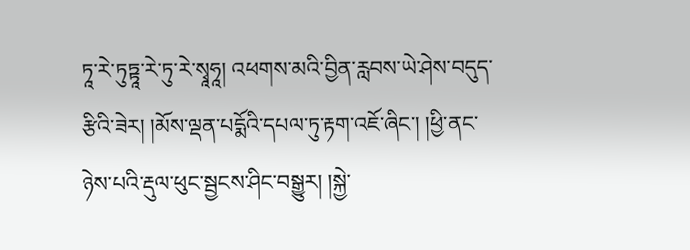ཏཱ་རེ་ཏུཏྟཱ་རེ་ཏུ་རེ་སྭཱཧཱ། འཕགས་མའི་བྱིན་རླབས་ཡེ་ཤེས་བདུད་རྩིའི་ཟེར། །མོས་ལྡན་པདྨོའི་དཔལ་ཏུ་རྟག་འཇོ་ཞིང་། །ཕྱི་ནང་ཉེས་པའི་རྡུལ་ཕུང་སྦྱངས་ཤིང་བསྒྱུར། །སྐྱེ་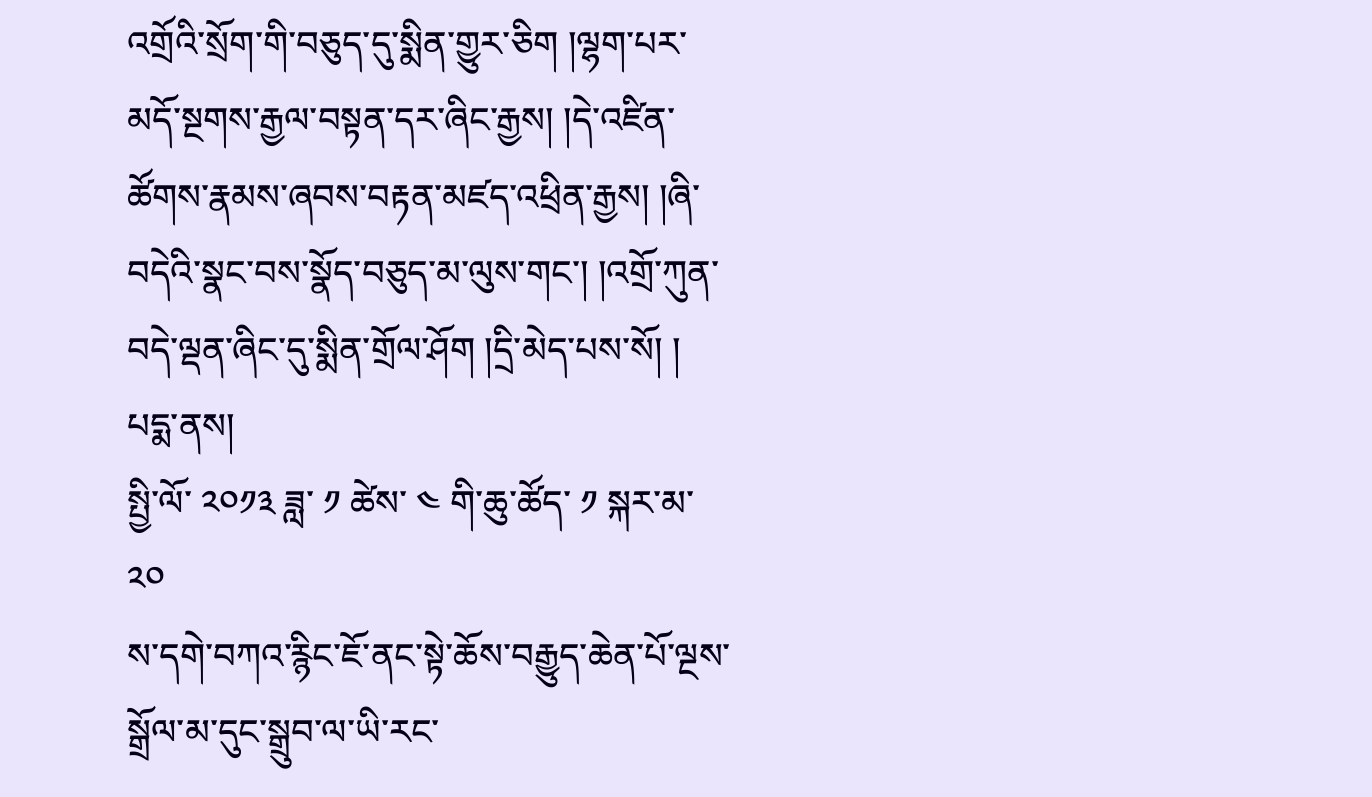འགྲོའི་སྲོག་གི་བཅུད་དུ་སྨིན་གྱུར་ཅིག །ལྷག་པར་མདོ་སྔགས་རྒྱལ་བསྟན་དར་ཞིང་རྒྱས། །དེ་འཛིན་ཚོགས་རྣམས་ཞབས་བརྟན་མཛད་འཕྲིན་རྒྱས། །ཞི་བདེའི་སྣང་བས་སྣོད་བཅུད་མ་ལུས་གང་། །འགྲོ་ཀུན་བདེ་ལྡན་ཞིང་དུ་སྨིན་གྲོལ་ཤོག །དྲི་མེད་པས་སོ། །
པདྨ་ནས།
སྤྱི་ལོ་ ༢༠༡༣ ཟླ་ ༡ ཚེས་ ༤ གི་ཆུ་ཚོད་ ༡ སྐར་མ་ ༢༠
ས་དགེ་བཀའ་རྙིང་ཇོ་ནང་སྟེ་ཆོས་བརྒྱུད་ཆེན་པོ་ལྔས་སྒྲོལ་མ་དུང་སྒྲུབ་ལ་ཡི་རང་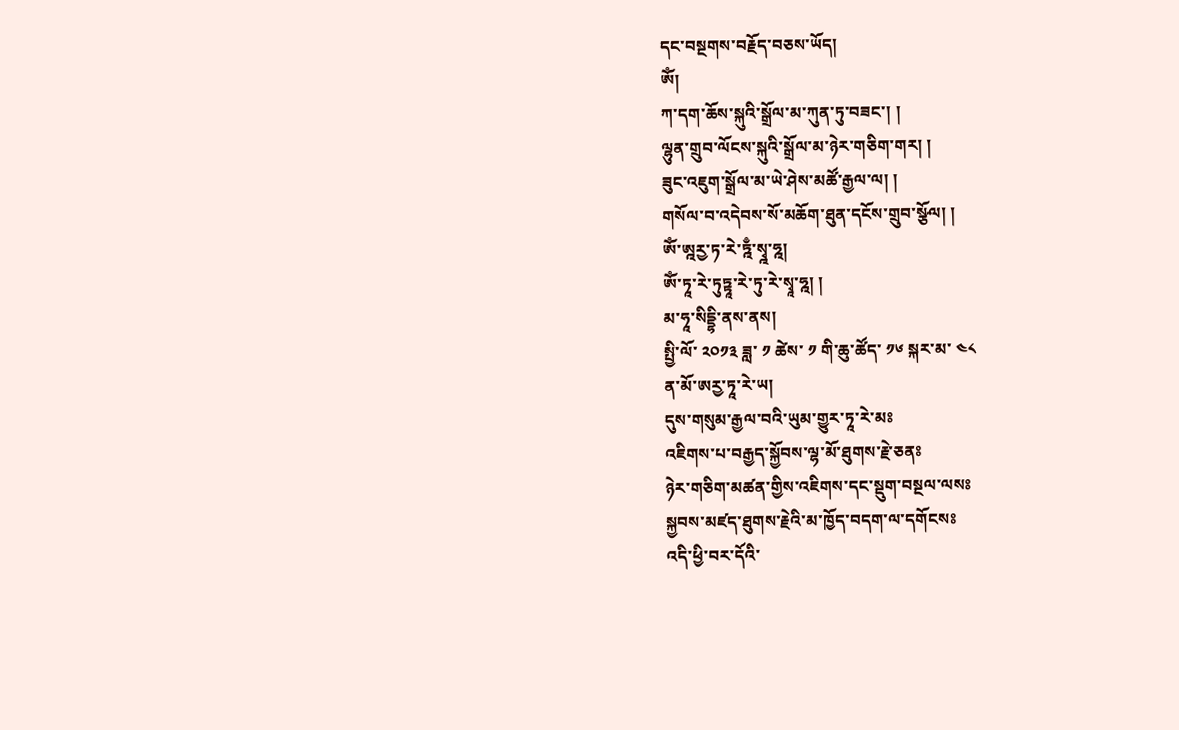དང་བསྔགས་བརྗོད་བཅས་ཡོད།
ཨོཾ།
ཀ་དག་ཆོས་སྐུའི་སྒྲོལ་མ་ཀུན་ཏུ་བཟང་། །
ལྷུན་གྲུབ་ལོངས་སྐུའི་སྒྲོལ་མ་ཉེར་གཅིག་གར། །
ཟུང་འཇུག་སྒྲོལ་མ་ཡེ་ཤེས་མཚོ་རྒྱལ་ལ། །
གསོལ་བ་འདེབས་སོ་མཆོག་ཐུན་དངོས་གྲུབ་སྩོལ། །
ཨོཾ་ཨྰརྱ་ཏ་རེ་ཏྰྃ་སྭྰ་ཧྰ།
ཨོཾ་ཏཱ་རེ་ཏུཏྟཱ་རེ་ཏུ་རེ་སྭཱ་ཧྰ། །
མ་ཧཱ་སིདྡྷི་ནས་ནས།
སྤྱི་ལོ་ ༢༠༡༣ ཟླ་ ༡ ཚེས་ ༡ གི་ཆུ་ཚོད་ ༡༦ སྐར་མ་ ༤༨
ན་མོ་ཨརྱ་ཏཱ་རེ་ཡ།
དུས་གསུམ་རྒྱལ་བའི་ཡུམ་གྱུར་ཏཱ་རེ་མཿ
འཇིགས་པ་བརྒྱད་སྐྱོབས་ལྷ་མོ་ཐུགས་རྗེ་ཅནཿ
ཉེར་གཅིག་མཚན་གྱིས་འཇིགས་དང་སྡུག་བསྔལ་ལསཿ
སྐྱབས་མཛད་ཐུགས་རྗེའི་མ་ཁྱོད་བདག་ལ་དགོངསཿ
འདི་ཕྱི་བར་དོའི་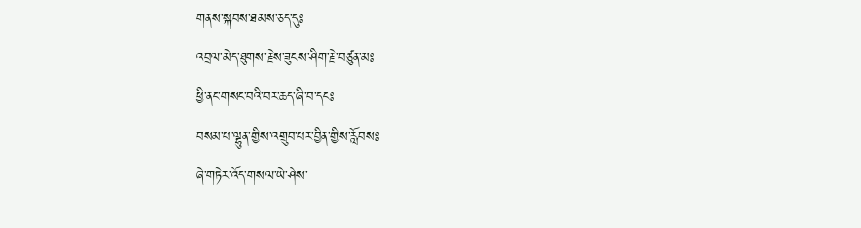གནས་སྐབས་ཐམས་ཅད་དུཿ
འབྲལ་མེད་ཐུགས་རྗེས་ཟུངས་ཤིག་རྗེ་བཙུན་མཿ
ཕྱི་ནང་གསང་བའི་བར་ཆད་ཞི་བ་དངཿ
བསམ་པ་ལྷུན་གྱིས་འགྲུབ་པར་བྱིན་གྱིས་རློབསཿ
ཞེ་གཏེར་འོད་གསལ་ཡེ་ཤེས་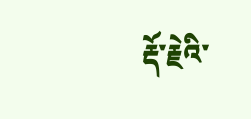རྡོ་རྗེའི་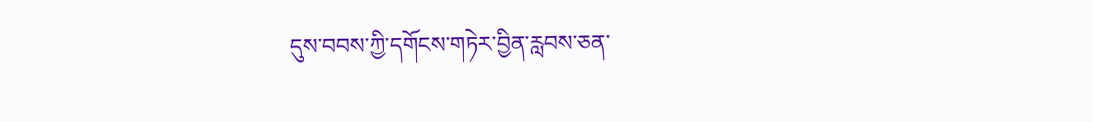དུས་བབས་ཀྱི་དགོངས་གཏེར་བྱིན་རླབས་ཅན་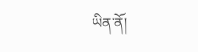ཡིན་ནོ།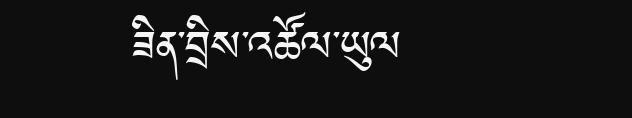ཟིན་བྲིས་འཚོལ་ཡུལ